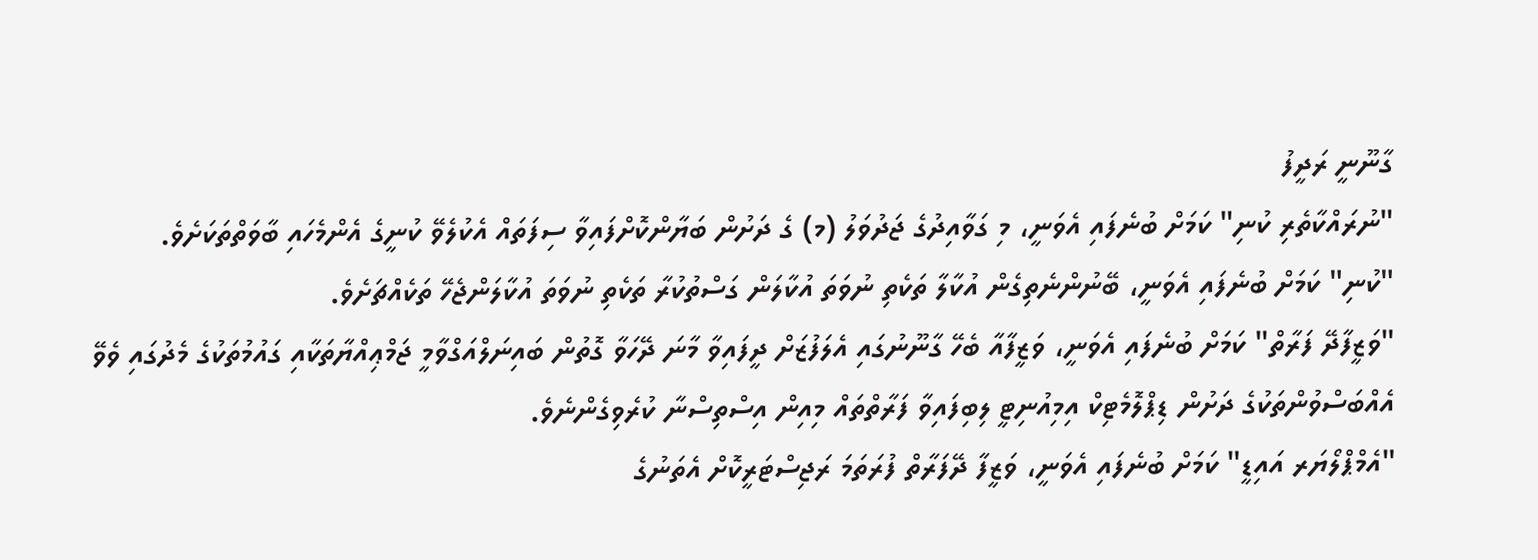ގާނޫނީ ރަދީފު
"ނުރައްކާތެރި ކުނި" ކަމަށް ބުނެފައި އެވަނީ، މި ގަވާއިދުގެ ޖަދުވަލު (މ) ގެ ދަށުން ބަޔާންކޮށްފައިވާ ސިފަތައް އެކުލެވޭ ކުނީގެ އެންމެހައި ބާވަތްތަކަށެވެ.
"ކުނި" ކަމަށް ބުނެފައި އެވަނީ، ބޭނުންނެތިގެން އުކާލާ ތަކެތި ނުވަތަ އުކާލަން ގަސްތުކުރާ ތަކެތި ނުވަތަ އުކާލަންޖެހޭ ތަކެއްޗަށެވެ.
"ވަޒީފާދޭ ފަރާތް" ކަމަށް ބުނެފައި އެވަނީ، ވަޒީފާއާ ބެހޭ ގާނޫނުގައި އެލަފުޒަށް ދީފައިވާ މާނަ ދޭހަވާ ގޮތުން ބައިނަލްއަގްވާމީ ޖަމްޢިއްޔާތަކާއި ގައުމުތަކުގެ މެދުގައި ވެވޭ އެއްބަސްވުންތަކުގެ ދަށުން ޑިޕްލޮމެޓިކް އިމިއުނިޓީ ލިބިފައިވާ ފަރާތްތައް މިއިން އިސްތިސްނާ ކުރެވިގެންނެވެ.
"އެމްޕްލޯޔަރ އައިޑީ" ކަމަށް ބުނެފައި އެވަނީ، ވަޒީފާ ދޭފަރާތް ފުރަތަމަ ރަޖިސްޓަރީކޮށް އެތަނުގެ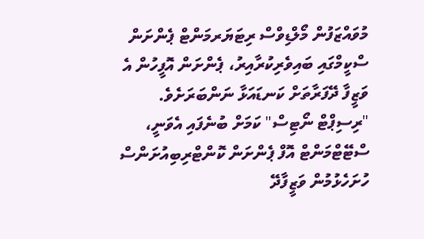މުވައްޒަފުން މޯލްޑިވްސް ރިޓަޔަރމަންޓް ޕެންށަން ސްކީމްގައި ބައިވެރިކުރާއިރު، ޕެންށަން އޮފީހުން އެ ވަޒީފާ ދޭފަރާތަށް ކަނޑައަޅާ ނަންބަރަށެވެ.
"ރިސިޕްޓް ނޯޓިސް" ކަމަށް ބުނެފައި އެވަނީ، ސްޓޭޓްމަންޓް އޮފް ޕެންށަން ކޮންޓްރިބިއުށަންސް ހުށަހެޅުމުން ވަޒީފާދޭ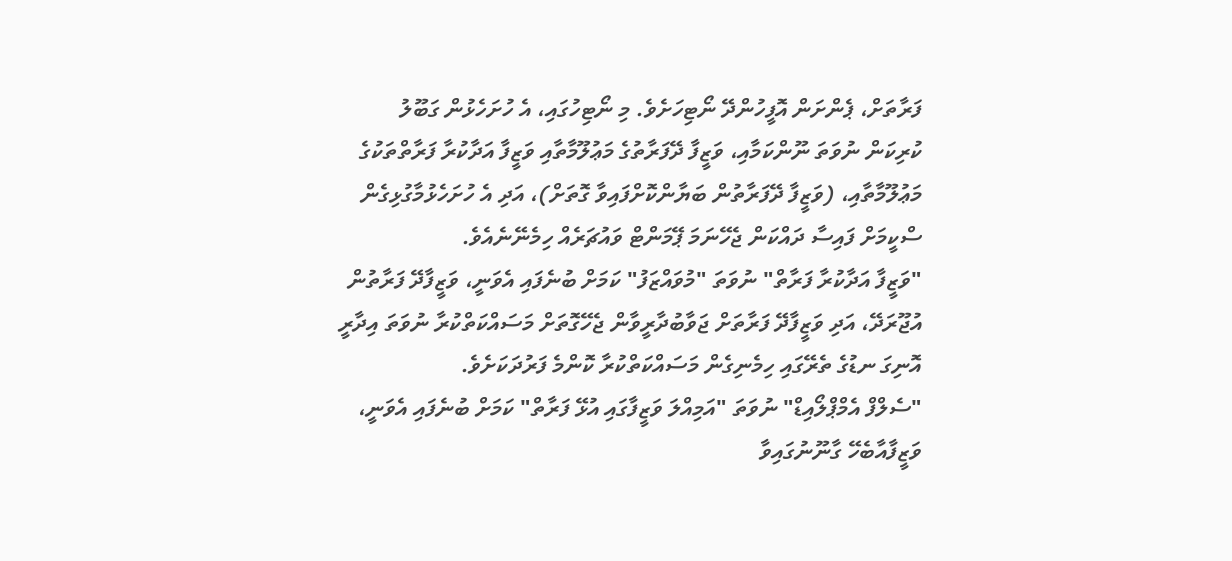ފަރާތަށް، ޕެންށަން އޮފީހުންދޭ ނޯޓިހަށެވެ. މި ނޯޓިހުގައި، އެ ހުށަހެޅުން ގަބޫލު ކުރިކަން ނުވަތަ ނޫންކަމާއި، ވަޒީފާ ދޭފަރާތުގެ މަޢުލޫމާތާއި ވަޒީފާ އަދާކުރާ ފަރާތްތަކުގެ މަޢުލޫމާތާއި، (ވަޒީފާ ދޭފަރާތުން ބަޔާންކޮށްފައިވާ ގޮތަށް)، އަދި އެ ހުށަހެޅުމާގުޅިގެން ސްކީމަށް ފައިސާ ދައްކަން ޖެހޭނަމަ ޕޭމަންޓް ވައުޗަރެއް ހިމެނޭނެއެވެ.
"ވަޒީފާ އަދާކުރާ ފަރާތް" ނުވަތަ "މުވައްޒަފު" ކަމަށް ބުނެފައި އެވަނީ، ވަޒީފާދޭ ފަރާތުން އުޖޫރަދޭ، އަދި ވަޒީފާދޭ ފަރާތަށް ޖަވާބުދާރީވާން ޖެހޭގޮތަށް މަސައްކަތްކުރާ ނުވަތަ އިދާރީ އޮނިގަ ނޑުގެ ތެރޭގައި ހިމެނިގެން މަސައްކަތްކުރާ ކޮންމެ ފަރުދަކަށެވެ.
"ސެލްފް އެމްޕްލޯއިޑް" ނުވަތަ "އަމިއްލަ ވަޒީފާގައި އުޅޭ ފަރާތް" ކަމަށް ބުނެފައި އެވަނީ، ވަޒީފާއާބެހޭ ގާނޫނުގައިވާ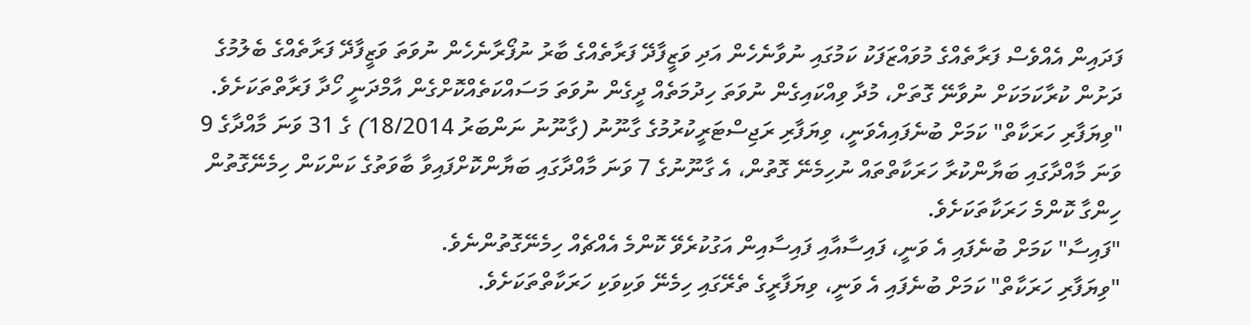ފަދައިން އެއްވެސް ފަރާތެއްގެ މުވައްޒަފަކު ކަމުގައި ނުވާނެހެން އަދި ވަޒީފާދޭ ފަރާތެއްގެ ބާރު ނުފޯރާނެހެން ނުވަތަ ވަޒީފާދޭ ފަރާތެއްގެ ބެލުމުގެ ދަށުން ކުރާކަމަކަށް ނުވާނޭ ގޮތަށް، މުދާ ވިއްކައިގެން ނުވަތަ ހިދުމަތެއް ދީގެން ނުވަތަ މަސައްކަތެއްކޮށްގެން އާމްދަނީ ހޯދާ ފަރާތްތަކަށެވެ.
"ވިޔަފާރި ހަރަކާތް" ކަމަށް ބުނެފައިއެވަނީ، ވިޔަފާރި ރަޖިސްޓަރީކުރުމުގެ ގާނޫނު (ގާނޫނު ނަންބަރު 18/2014) ގެ 31 ވަނަ މާއްދާގެ 9 ވަނަ މާއްދާގައި ބަޔާންކުރާ ހަރަކާތްތައް ނުހިމެނޭ ގޮތުން، އެ ގާނޫނުގެ 7 ވަނަ މާއްދާގައި ބަޔާންކޮށްފައިވާ ބާވަތުގެ ކަންކަން ހިމެނޭގޮތުން ހިންގާ ކޮންމެ ހަރަކާތަކަށެވެ.
"ފައިސާ" ކަމަށް ބުނެފައި އެ ވަނީ، ފައިސާއާއި ފައިސާއިން އަގުކުރެވޭ ކޮންމެ އެއްޗެއް ހިމެނޭގޮތުންނެވެ.
"ވިޔަފާރި ހަރަކާތް" ކަމަށް ބުނެފައި އެ ވަނީ، ވިޔަފާރީގެ ތެރޭގައި ހިމެނޭ ވަކިވަކި ހަރަކާތްތަކަށެވެ.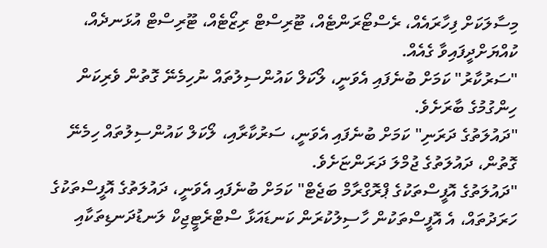މިސާލަކަށް ފިހާރައެއް، ރެސްޓޯރަންޓެއް، ޓޫރިސްޓް ރިޒޯޓެއް، ޓޫރިސްޓް އުޅަނދެއް، ކުއްޔަށްދީފައިވާ ގެއެއް.
"ސަރުކާރު" ކަމަށް ބުނެފައި އެވަނީ، ލޯކަލް ކައުންސިލުތައް ނުހިމެނޭ ގޮތުން ވެރިކަން ހިންގުމުގެ ބާރަށެވެ.
"ދައުލަތުގެ ދަރަނި" ކަމަށް ބުނެފައި އެވަނީ، ސަރުކާރާއި، ލޯކަލް ކައުންސިލުތައް ހިމެނޭ ގޮތުން، ދައުލަތުގެ ޖުމްލަ ދަރަންޏަށެވެ.
"ދައުލަތުގެ އޮފީސްތަކުގެ ޕްރޮގްރާމް ބަޖެޓް" ކަމަށް ބުނެފައި އެވަނީ، ދައުލަތުގެ އޮފީސްތަކުގެ ހަރަދުތައް، އެ އޮފީސްތަކުން ހާސިލުކުރަން ކަނޑައަޅާ ސްޓްރެޓީޖިކް ލަނޑުދަނޑިތަކާއި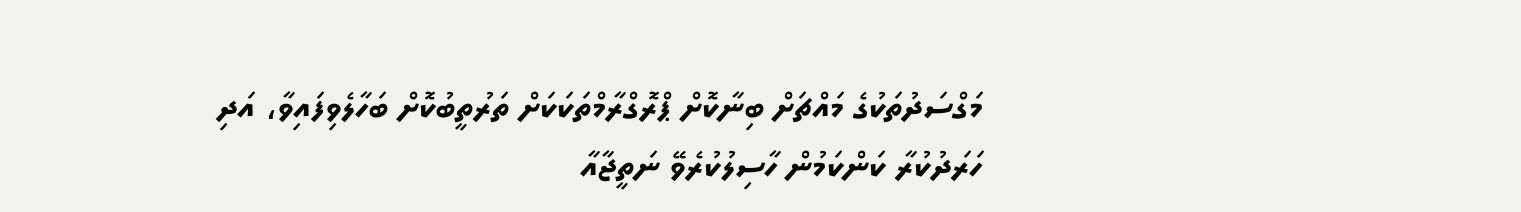މަގްސަދުތަކުގެ މައްޗަށް ބިނާކޮށް ޕްރޮގްރާމްތަކަކަށް ތަރުތީބުކޮށް ބަހާލެވިފައިވާ، އަދި ހަރަދުކުރާ ކަންކަމުން ހާސިލުކުރެވޭ ނަތީޖާއާ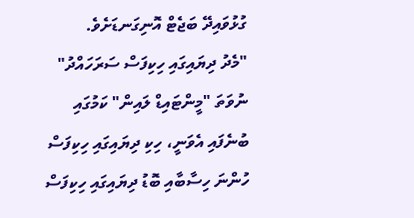ގުޅުވައިދޭ ބަޖެޓް އޮނިގަނޑަށެވެ.
"މެދު ދިޔައިގައި ހިކިފަސް ސަރަހައްދު" ނުވަތަ "މީންޓައިޑް ލައިން" ކަމުގައި ބުނެފައި އެވަނީ، ހިކި ދިޔައިގައި ހިކިފަސް ހުންނަ ހިސާބާއި ބޮޑު ދިޔައިގައި ހިކިފަސް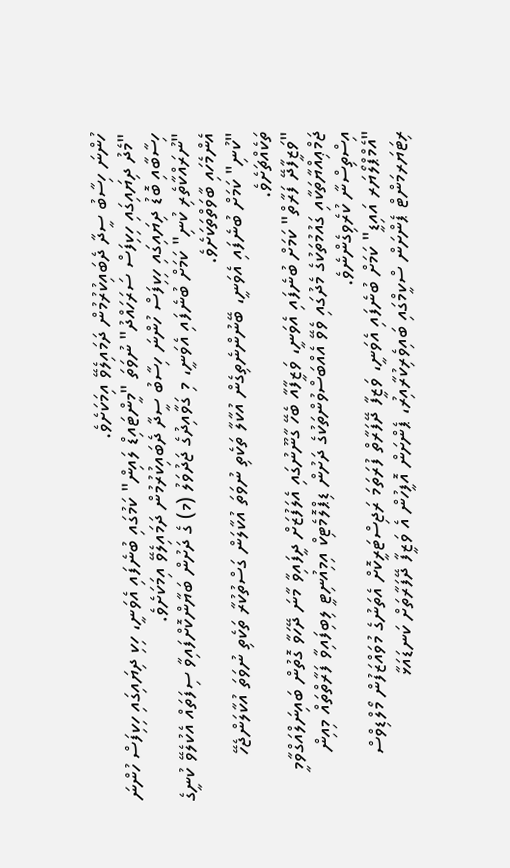ހުންނަ ހިސާބު ސީދާ ދެބައިކުރުމުން ދަމައިލެވޭ އިމަކަށެވެ.
"މެދު ދިޔައިގައި ހިކިފަސް ސަރަހައްދު" ނުވަތަ "މީންޓައިޑް ލައިން" ކަމުގައި ބުނެފައި އެވަނީ، ހިކި ދިޔައިގައި ހިކިފަސް ހުންނަ ހިސާބާއި ބޮޑު ދިޔައިގައި ހިކިފަސް ހުންނަ ހިސާބު ސީދާ ދެބައިކުރުމުން ދަމައިލެވޭ އިމަކަށެވެ.
"ނުރައްކާތެރި ކުނި" ކަމަށް ބުނެފައި އެވަނީ، މި ގަވާއިދުގެ ޖަދުވަލު (މ) ގެ ދަށުން ބަޔާންކޮށްފައިވާ ސިފަތައް އެކުލެވޭ ކުނީގެ އެންމެހައި ބާވަތްތަކަށެވެ.
"ކުނި" ކަމަށް ބުނެފައި އެވަނީ، ބޭނުންނެތިގެން އުކާލާ ތަކެތި ނުވަތަ އުކާލަން ގަސްތުކުރާ ތަކެތި ނުވަތަ އުކާލަންޖެހޭ ތަކެއްޗަށެވެ.
"ވަޒީފާދޭ ފަރާތް" ކަމަށް ބުނެފައި އެވަނީ، ވަޒީފާއާ ބެހޭ ގާނޫނުގައި އެލަފުޒަށް ދީފައިވާ މާނަ ދޭހަވާ ގޮތުން ބައިނަލްއަގްވާމީ ޖަމްޢިއްޔާތަކާއި ގައުމުތަކުގެ މެދުގައި ވެވޭ އެއްބަސްވުންތަކުގެ ދަށުން ޑިޕްލޮމެޓިކް އިމިއުނިޓީ ލިބިފައިވާ ފަރާތްތައް މިއިން އިސްތިސްނާ ކުރެވިގެންނެވެ.
"އެމްޕްލޯޔަރ އައިޑީ" ކަމަށް ބުނެފައި އެވަނީ، ވަޒީފާ ދޭފަރާތް ފުރަތަމަ ރަޖިސްޓަރީކޮށް އެތަނުގެ މުވައްޒަފުން މޯލްޑިވްސް ރިޓަޔަރމަންޓް ޕެންށަން ސްކީމްގައި ބައިވެރިކުރާއިރު، ޕެންށަން އޮފީހުން އެ ވަޒީފާ ދޭފަރާތަށް ކަނޑައަޅާ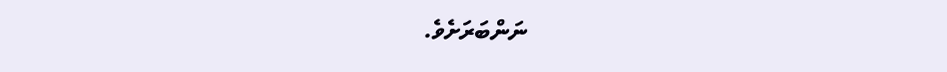ނަންބަރަށެވެ.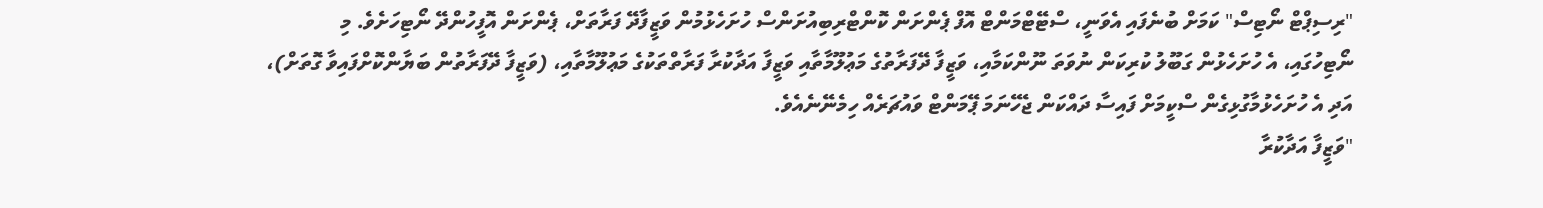"ރިސިޕްޓް ނޯޓިސް" ކަމަށް ބުނެފައި އެވަނީ، ސްޓޭޓްމަންޓް އޮފް ޕެންށަން ކޮންޓްރިބިއުށަންސް ހުށަހެޅުމުން ވަޒީފާދޭ ފަރާތަށް، ޕެންށަން އޮފީހުންދޭ ނޯޓިހަށެވެ. މި ނޯޓިހުގައި، އެ ހުށަހެޅުން ގަބޫލު ކުރިކަން ނުވަތަ ނޫންކަމާއި، ވަޒީފާ ދޭފަރާތުގެ މަޢުލޫމާތާއި ވަޒީފާ އަދާކުރާ ފަރާތްތަކުގެ މަޢުލޫމާތާއި، (ވަޒީފާ ދޭފަރާތުން ބަޔާންކޮށްފައިވާ ގޮތަށް)، އަދި އެ ހުށަހެޅުމާގުޅިގެން ސްކީމަށް ފައިސާ ދައްކަން ޖެހޭނަމަ ޕޭމަންޓް ވައުޗަރެއް ހިމެނޭނެއެވެ.
"ވަޒީފާ އަދާކުރާ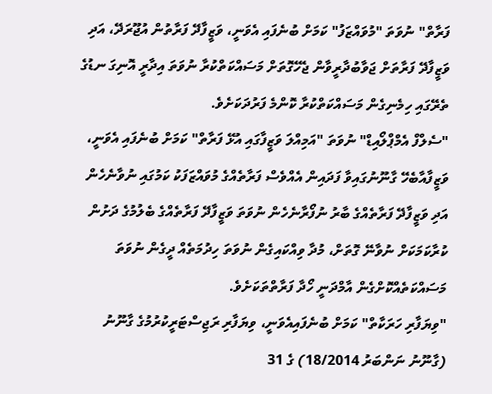ފަރާތް" ނުވަތަ "މުވައްޒަފު" ކަމަށް ބުނެފައި އެވަނީ، ވަޒީފާދޭ ފަރާތުން އުޖޫރަދޭ، އަދި ވަޒީފާދޭ ފަރާތަށް ޖަވާބުދާރީވާން ޖެހޭގޮތަށް މަސައްކަތްކުރާ ނުވަތަ އިދާރީ އޮނިގަ ނޑުގެ ތެރޭގައި ހިމެނިގެން މަސައްކަތްކުރާ ކޮންމެ ފަރުދަކަށެވެ.
"ސެލްފް އެމްޕްލޯއިޑް" ނުވަތަ "އަމިއްލަ ވަޒީފާގައި އުޅޭ ފަރާތް" ކަމަށް ބުނެފައި އެވަނީ، ވަޒީފާއާބެހޭ ގާނޫނުގައިވާ ފަދައިން އެއްވެސް ފަރާތެއްގެ މުވައްޒަފަކު ކަމުގައި ނުވާނެހެން އަދި ވަޒީފާދޭ ފަރާތެއްގެ ބާރު ނުފޯރާނެހެން ނުވަތަ ވަޒީފާދޭ ފަރާތެއްގެ ބެލުމުގެ ދަށުން ކުރާކަމަކަށް ނުވާނޭ ގޮތަށް، މުދާ ވިއްކައިގެން ނުވަތަ ހިދުމަތެއް ދީގެން ނުވަތަ މަސައްކަތެއްކޮށްގެން އާމްދަނީ ހޯދާ ފަރާތްތަކަށެވެ.
"ވިޔަފާރި ހަރަކާތް" ކަމަށް ބުނެފައިއެވަނީ، ވިޔަފާރި ރަޖިސްޓަރީކުރުމުގެ ގާނޫނު (ގާނޫނު ނަންބަރު 18/2014) ގެ 31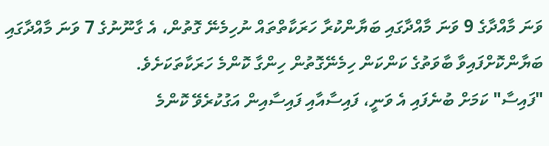ވަނަ މާއްދާގެ 9 ވަނަ މާއްދާގައި ބަޔާންކުރާ ހަރަކާތްތައް ނުހިމެނޭ ގޮތުން، އެ ގާނޫނުގެ 7 ވަނަ މާއްދާގައި ބަޔާންކޮށްފައިވާ ބާވަތުގެ ކަންކަން ހިމެނޭގޮތުން ހިންގާ ކޮންމެ ހަރަކާތަކަށެވެ.
"ފައިސާ" ކަމަށް ބުނެފައި އެ ވަނީ، ފައިސާއާއި ފައިސާއިން އަގުކުރެވޭ ކޮންމެ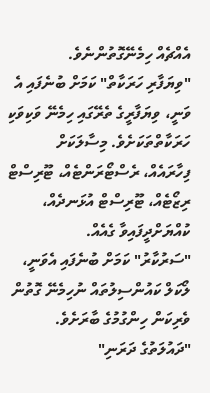އެއްޗެއް ހިމެނޭގޮތުންނެވެ.
"ވިޔަފާރި ހަރަކާތް" ކަމަށް ބުނެފައި އެ ވަނީ، ވިޔަފާރީގެ ތެރޭގައި ހިމެނޭ ވަކިވަކި ހަރަކާތްތަކަށެވެ. މިސާލަކަށް ފިހާރައެއް، ރެސްޓޯރަންޓެއް، ޓޫރިސްޓް ރިޒޯޓެއް، ޓޫރިސްޓް އުޅަނދެއް، ކުއްޔަށްދީފައިވާ ގެއެއް.
"ސަރުކާރު" ކަމަށް ބުނެފައި އެވަނީ، ލޯކަލް ކައުންސިލުތައް ނުހިމެނޭ ގޮތުން ވެރިކަން ހިންގުމުގެ ބާރަށެވެ.
"ދައުލަތުގެ ދަރަނި"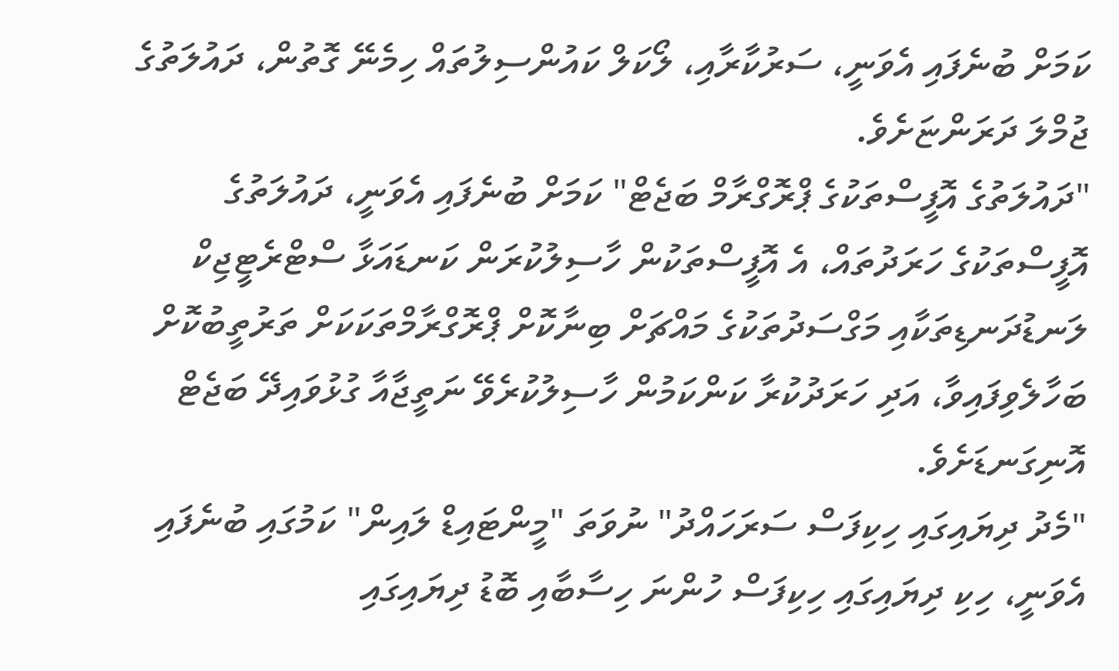ކަމަށް ބުނެފައި އެވަނީ، ސަރުކާރާއި، ލޯކަލް ކައުންސިލުތައް ހިމެނޭ ގޮތުން، ދައުލަތުގެ ޖުމްލަ ދަރަންޏަށެވެ.
"ދައުލަތުގެ އޮފީސްތަކުގެ ޕްރޮގްރާމް ބަޖެޓް" ކަމަށް ބުނެފައި އެވަނީ، ދައުލަތުގެ އޮފީސްތަކުގެ ހަރަދުތައް، އެ އޮފީސްތަކުން ހާސިލުކުރަން ކަނޑައަޅާ ސްޓްރެޓީޖިކް ލަނޑުދަނޑިތަކާއި މަގްސަދުތަކުގެ މައްޗަށް ބިނާކޮށް ޕްރޮގްރާމްތަކަކަށް ތަރުތީބުކޮށް ބަހާލެވިފައިވާ، އަދި ހަރަދުކުރާ ކަންކަމުން ހާސިލުކުރެވޭ ނަތީޖާއާ ގުޅުވައިދޭ ބަޖެޓް އޮނިގަނޑަށެވެ.
"މެދު ދިޔައިގައި ހިކިފަސް ސަރަހައްދު" ނުވަތަ "މީންޓައިޑް ލައިން" ކަމުގައި ބުނެފައި އެވަނީ، ހިކި ދިޔައިގައި ހިކިފަސް ހުންނަ ހިސާބާއި ބޮޑު ދިޔައިގައި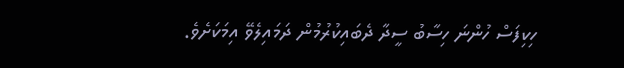ހިކިފަސް ހުންނަ ހިސާބު ސީދާ ދެބައިކުރުމުން ދަމައިލެވޭ އިމަކަށެވެ.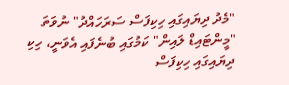"މެދު ދިޔައިގައި ހިކިފަސް ސަރަހައްދު" ނުވަތަ "މީންޓައިޑް ލައިން" ކަމުގައި ބުނެފައި އެވަނީ، ހިކި ދިޔައިގައި ހިކިފަސް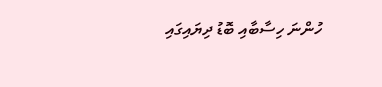ހުންނަ ހިސާބާއި ބޮޑު ދިޔައިގައި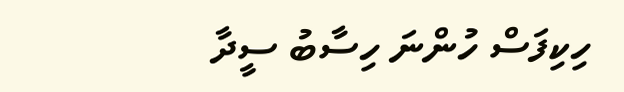ހިކިފަސް ހުންނަ ހިސާބު ސީދާ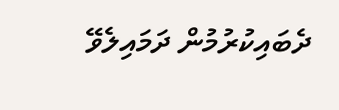ދެބައިކުރުމުން ދަމައިލެވޭ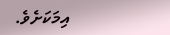އިމަކަށެވެ.